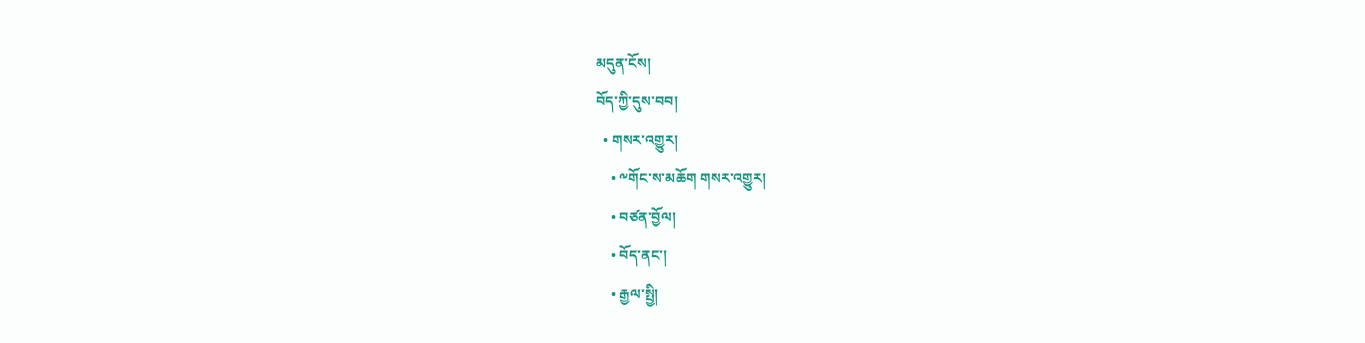མདུན་ངོས།
བོད་ཀྱི་དུས་བབ།
  • གསར་འགྱུར།
    • ༸གོང་ས་མཆོག གསར་འགྱུར།
    • བཙན་བྱོལ།
    • བོད་ནང་།
    • རྒྱལ་སྤྱི།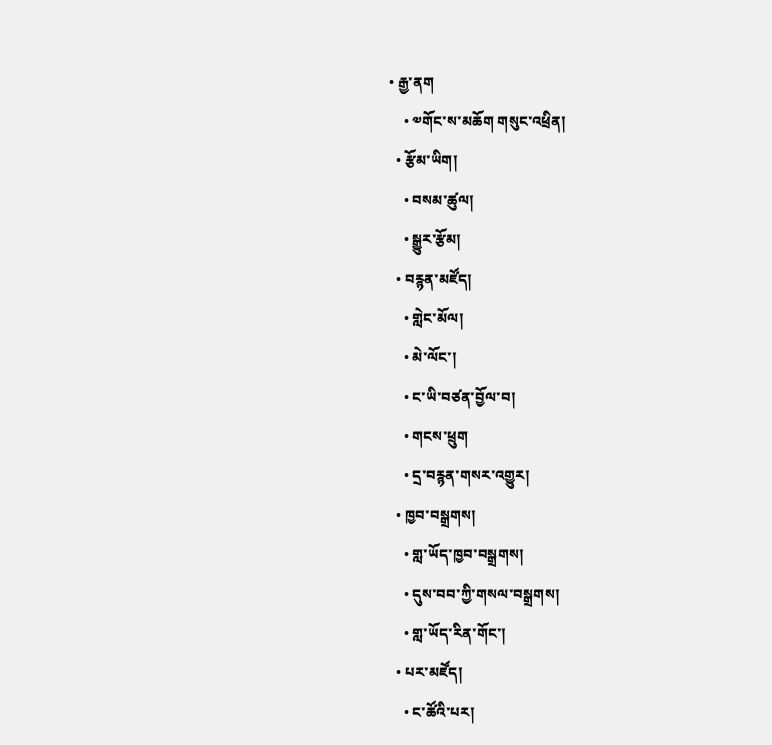• རྒྱ་ནག
    • ༧གོང་ས་མཆོག གསུང་འཕྲིན།
  • རྩོམ་ཡིག།
    • བསམ་ཚུལ།
    • སྒྱུར་རྩོམ།
  • བརྙན་མཛོད།
    • གླེང་མོལ།
    • མེ་ལོང་།
    • ང་ཡི་བཙན་བྱོལ་བ།
    • གངས་ཕྲུག
    • དྲ་བརྙན་གསར་འགྱུར།
  • ཁྱབ་བསྒྲགས།
    • གླ་ཡོད་ཁྱབ་བསྒྲགས།
    • དུས་བབ་ཀྱི་གསལ་བསྒྲགས།
    • གླ་ཡོད་རིན་གོང་།
  • པར་མཛོད།
    • ང་ཚོའི་པར།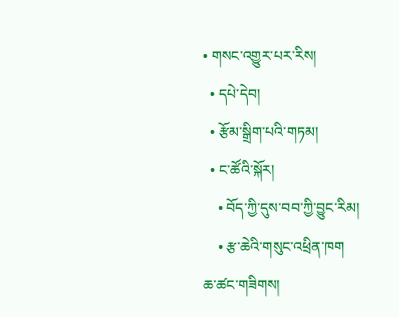• གསང་འགྱུར་པར་རིས།
  • དཔེ་དེབ།
  • རྩོམ་སྒྲིག་པའི་གཏམ།
  • ང་ཚོའི་སྐོར།
    • བོད་ཀྱི་དུས་བབ་ཀྱི་བྱུང་རིམ།
    • རྩ་ཆེའི་གསུང་འཕྲིན་ཁག
ཆ་ཚང་གཟིགས།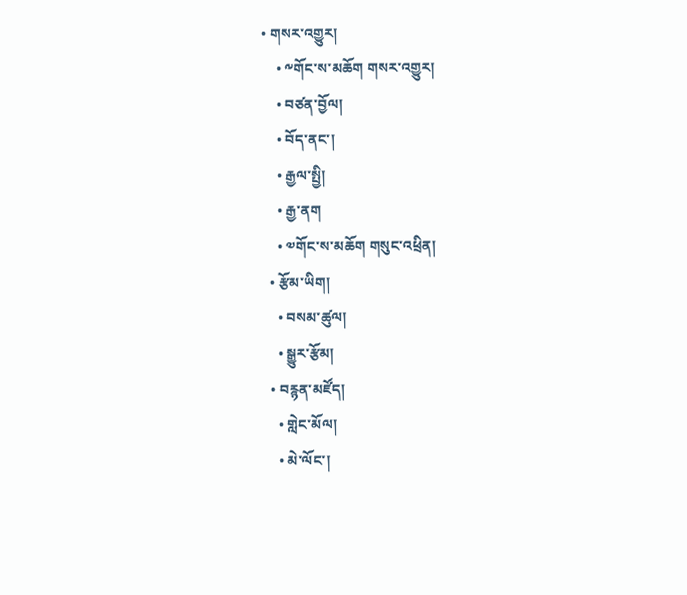• གསར་འགྱུར།
    • ༸གོང་ས་མཆོག གསར་འགྱུར།
    • བཙན་བྱོལ།
    • བོད་ནང་།
    • རྒྱལ་སྤྱི།
    • རྒྱ་ནག
    • ༧གོང་ས་མཆོག གསུང་འཕྲིན།
  • རྩོམ་ཡིག།
    • བསམ་ཚུལ།
    • སྒྱུར་རྩོམ།
  • བརྙན་མཛོད།
    • གླེང་མོལ།
    • མེ་ལོང་།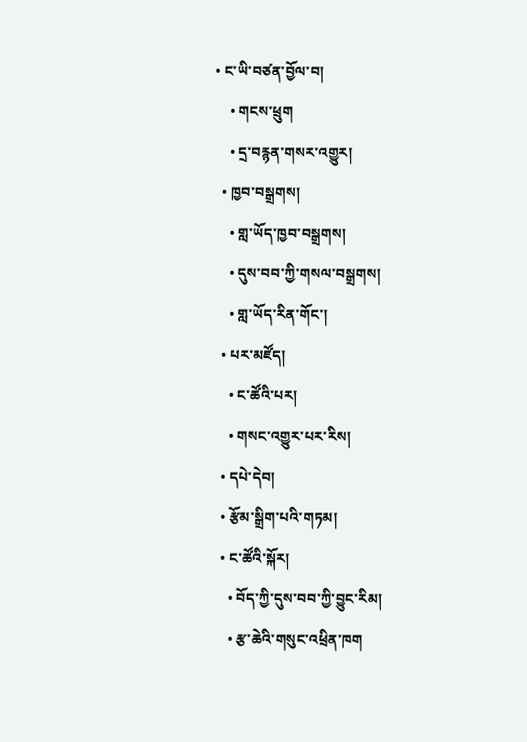• ང་ཡི་བཙན་བྱོལ་བ།
    • གངས་ཕྲུག
    • དྲ་བརྙན་གསར་འགྱུར།
  • ཁྱབ་བསྒྲགས།
    • གླ་ཡོད་ཁྱབ་བསྒྲགས།
    • དུས་བབ་ཀྱི་གསལ་བསྒྲགས།
    • གླ་ཡོད་རིན་གོང་།
  • པར་མཛོད།
    • ང་ཚོའི་པར།
    • གསང་འགྱུར་པར་རིས།
  • དཔེ་དེབ།
  • རྩོམ་སྒྲིག་པའི་གཏམ།
  • ང་ཚོའི་སྐོར།
    • བོད་ཀྱི་དུས་བབ་ཀྱི་བྱུང་རིམ།
    • རྩ་ཆེའི་གསུང་འཕྲིན་ཁག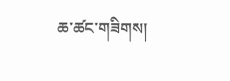ཆ་ཚང་གཟིགས།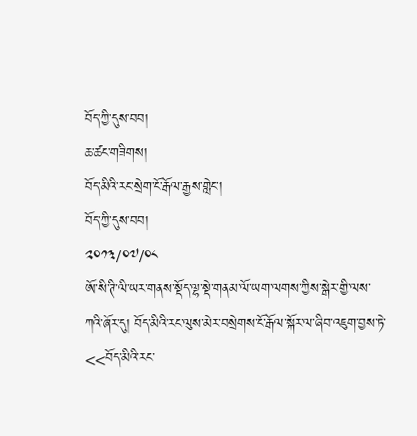བོད་ཀྱི་དུས་བབ།
ཆ་ཚང་གཟིགས།
བོད་མིའི་རང་སྲེག་ངོ་རྒོལ་རྒྱས་གླེང་།
བོད་ཀྱི་དུས་བབ།
༢༠༡༣/༠༧/༠༨
ཨོ་སི་ཊི་ལི་ཡར་གནས་སྡོད་ལྷ་སྡེ་གནམ་ལོ་ཡག་ལགས་ཀྱིས་སྒེར་གྱི་ལས་ཀའི་ཞོར་དུ། བོད་མིའི་རང་ལུས་མེར་བསྲེགས་ངོ་རྒོལ་སྐོར་ལ་ཞིབ་འཇུག་བྱས་ཏེ་<<བོད་མིའི་རང་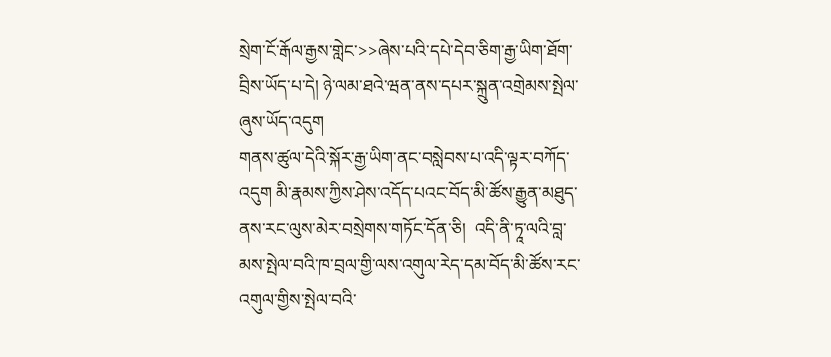སྲེག་ངོ་རྒོལ་རྒྱས་གླེང་>>ཞེས་པའི་དཔེ་དེབ་ཅིག་རྒྱ་ཡིག་ཐོག་བྲིས་ཡོད་པ་དེ། ཉེ་ལམ་ཐའེ་ཝན་ནས་དཔར་སྐྲུན་འགྲེམས་སྤེལ་ཞུས་ཡོད་འདུག
གནས་ཚུལ་དེའི་སྐོར་རྒྱ་ཡིག་ནང་བསླེབས་པ་འདི་ལྟར་བཀོད་འདུག མི་རྣམས་ཀྱིས་ཤེས་འདོད་པའང་བོད་མི་ཚོས་རྒྱུན་མཐུད་ནས་རང་ལུས་མེར་བསྲེགས་གཏོང་དོན་ཅི།  འདི་ནི་ཏཱ་ལའི་བླ་མས་སྤེལ་བའི་ཁ་བྲལ་གྱི་ལས་འགུལ་རེད་དམ་བོད་མི་ཚོས་རང་འགུལ་གྱིས་སྤེལ་བའི་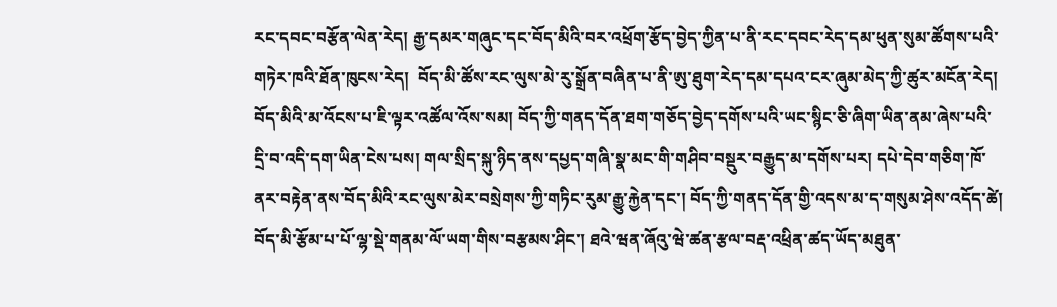རང་དབང་བརྩོན་ལེན་རེད། རྒྱ་དམར་གཞུང་དང་བོད་མིའི་བར་འཕྲོག་རྩོད་བྱེད་ཀྱིན་པ་ནི་རང་དབང་རེད་དམ་ཕུན་སུམ་ཚོགས་པའི་གཏེར་ཁའི་ཐོན་ཁུངས་རེད།  བོད་མི་ཚོས་རང་ལུས་མེ་རུ་སྒྲོན་བཞིན་པ་ནི་ཨུ་ཐུག་རེད་དམ་དཔའ་ངར་ཞུམ་མེད་ཀྱི་ཚུར་མངོན་རེད། བོད་མིའི་མ་འོངས་པ་ཇི་ལྟར་འཚོལ་འོས་སམ། བོད་ཀྱི་གནད་དོན་ཐག་གཅོད་བྱེད་དགོས་པའི་ཡང་སྙིང་ཅི་ཞིག་ཡིན་ནམ་ཞེས་པའི་དྲི་བ་འདི་དག་ཡིན་ངེས་པས། གལ་སྲིད་སྐུ་ཉིད་ནས་དཔྱད་གཞི་སྣ་མང་གི་གཤིབ་བསྡུར་བརྒྱུད་མ་དགོས་པར། དཔེ་དེབ་གཅིག་ཁོ་ནར་བརྟེན་ནས་བོད་མིའི་རང་ལུས་མེར་བསྲེགས་ཀྱི་གཏིང་རུམ་རྒྱུ་རྐྱེན་དང་། བོད་ཀྱི་གནད་དོན་གྱི་འདས་མ་ད་གསུམ་ཤེས་འདོད་ཚེ།  བོད་མི་རྩོམ་པ་པོ་ལྷ་སྡེ་གནམ་ལོ་ཡག་གིས་བརྩམས་ཤིང་། ཐའེ་ཝན་ཞོའུ་ཝེ་ཚན་རྩལ་བརྡ་འཕྲིན་ཚད་ཡོད་མཐུན་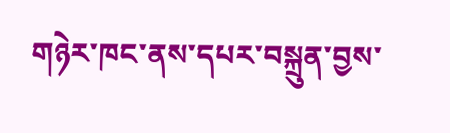གཉེར་ཁང་ནས་དཔར་བསྐྲུན་བྱས་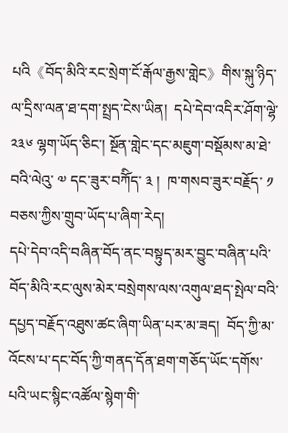པའི《བོད་མིའི་རང་སྲེག་ངོ་རྒོལ་རྒྱས་གླེང》གིས་སྐུ་ཉིད་ལ་དྲིས་ལན་ཐ་དག་སྤྲད་ངེས་ཡིན།  དཔེ་དེབ་འདིར་ཤོག་ལྷེ་  ༢༣༦ ལྷག་ཡོད་ཅིང་། སྔོན་གླེང་དང་མཇུག་བསྡོམས་མ་ཐེ་བའི་ལེའུ་ ༧ དང་ཟུར་བཀོིད་ ༣ །  ཁ་གསབ་ཟུར་བརྗོད་ ༡ བཅས་ཀྱིས་གྲུབ་ཡོད་པ་ཞིག་རེད།
དཔེ་དེབ་འདི་བཞིན་བོད་ནང་བསྟུད་མར་བྱུང་བཞིན་པའི་བོད་མིའི་རང་ལུས་མེར་བསྲེགས་ལས་འགུལ་ཐད་སྤེལ་བའི་དཔྱད་བརྗོད་འཐུས་ཚང་ཞིག་ཡིན་པར་མ་ཟད།  བོད་ཀྱི་མ་འོངས་པ་དང་བོད་ཀྱི་གནད་དོན་ཐག་གཅོད་ཡོང་དགོས་པའི་ཡང་སྙིང་འཚོལ་སྙེག་གི་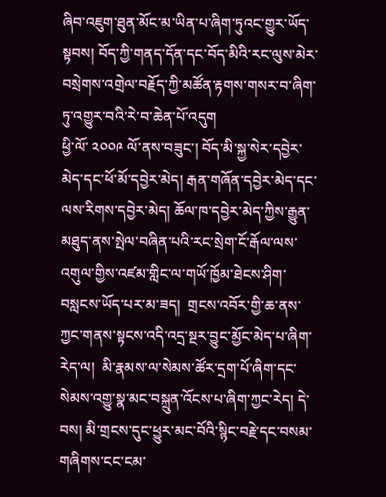ཞིབ་འཇུག་ཐུན་མོང་མ་ཡིན་པ་ཞིག་ཏུའང་གྱུར་ཡོད་སྟབས། བོད་ཀྱི་གནད་དོན་དང་བོད་མིའི་རང་ལུས་མེར་བསྲེགས་འགྲེལ་བརྗོད་ཀྱི་མཚོན་རྟགས་གསར་བ་ཞིག་ཏུ་འགྱུར་བའི་རེ་བ་ཆེན་པོ་འདུག
ཕྱི་ལོ་ ༢༠༠༩ ལོ་ནས་བཟུང་། བོད་མི་སྐྱ་སེར་དབྱེར་མེད་དང་ཕོ་མོ་དབྱེར་མེད། རྒན་གཞོན་དབྱེར་མེད་དང་ལས་རིགས་དབྱེར་མེད། ཆོལ་ཁ་དབྱེར་མེད་ཀྱིས་རྒྱུན་མཐུད་ནས་སྤེལ་བཞིན་པའི་རང་སྲེག་ངོ་རྒོལ་ལས་འགུལ་གྱིས་འཛམ་གླིང་ལ་གཡོ་ཁྱོམ་ཐེངས་ཤིག་བསླངས་ཡོད་པར་མ་ཟད།  གྲངས་འབོར་གྱི་ཆ་ནས་ཀྱང་གནས་སྟངས་འདི་འདྲ་སྔར་བྱུང་མྱོང་མེད་པ་ཞིག་རེད་ལ།  མི་རྣམས་ལ་སེམས་ཚོར་དྲག་པོ་ཞིག་དང་སེམས་འགྱུ་སྣ་མང་བསྐྲུན་འོངས་པ་ཞིག་ཀྱང་རེད། དེ་བས། མི་གྲངས་དུང་ཕྱུར་མང་བོའི་སྙིང་བརྗེ་དང་བསམ་གཞིགས་ངང་ངམ་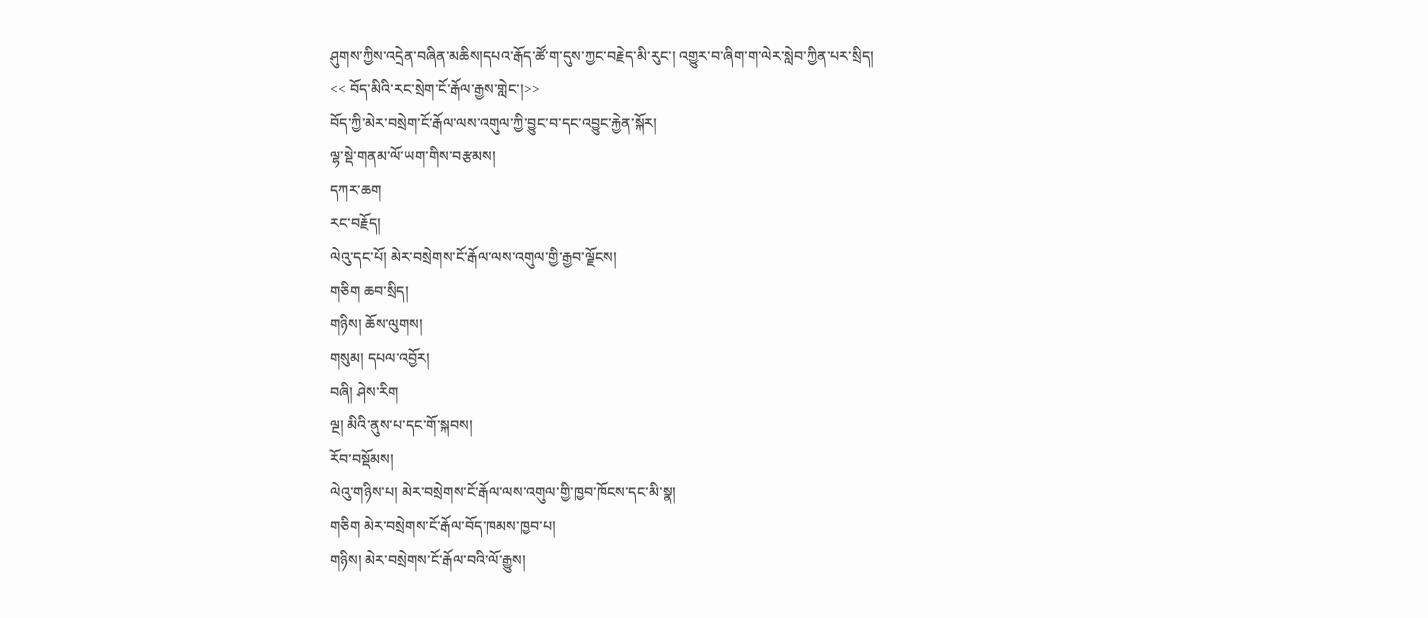ཤུགས་ཀྱིས་འདྲེན་བཞིན་མཆིས།དཔའ་རྒོད་ཚོ་ག་དུས་ཀྱང་བརྗེད་མི་རུང་། འགྱུར་བ་ཞིག་ག་ལེར་སླེབ་ཀྱིན་པར་སྲིད།
<< བོད་མིའི་རང་སྲེག་ངོ་རྒོལ་རྒྱས་གླེང་།>>
བོད་ཀྱི་མེར་བསྲེག་ངོ་རྒོལ་ལས་འགུལ་ཀྱི་བྱུང་བ་དང་འབྱུང་རྐྱེན་སྐོར།
ལྷ་སྡེ་གནམ་ལོ་ཡག་གིས་བརྩམས།
དཀར་ཆག
རང་བརྗོད།
ལེའུ་དང་པོ། མེར་བསྲེགས་ངོ་རྒོལ་ལས་འགུལ་གྱི་རྒྱབ་ལྗོངས།
གཅིག ཆབ་སྲིད།
གཉིས། ཆོས་ལུགས།
གསུམ། དཔལ་འབྱོར།
བཞི། ཤེས་རིག
ལྔ། མིའི་ནུས་པ་དང་གོ་སྐབས།
རོབ་བསྡོམས།
ལེའུ་གཉིས་པ། མེར་བསྲེགས་ངོ་རྒོལ་ལས་འགུལ་གྱི་ཁྱབ་ཁོངས་དང་མི་སྣ།
གཅིག མེར་བསྲེགས་ངོ་རྒོལ་བོད་ཁམས་ཁྱབ་པ།
གཉིས། མེར་བསྲེགས་ངོ་རྒོལ་བའི་ལོ་རྒྱུས།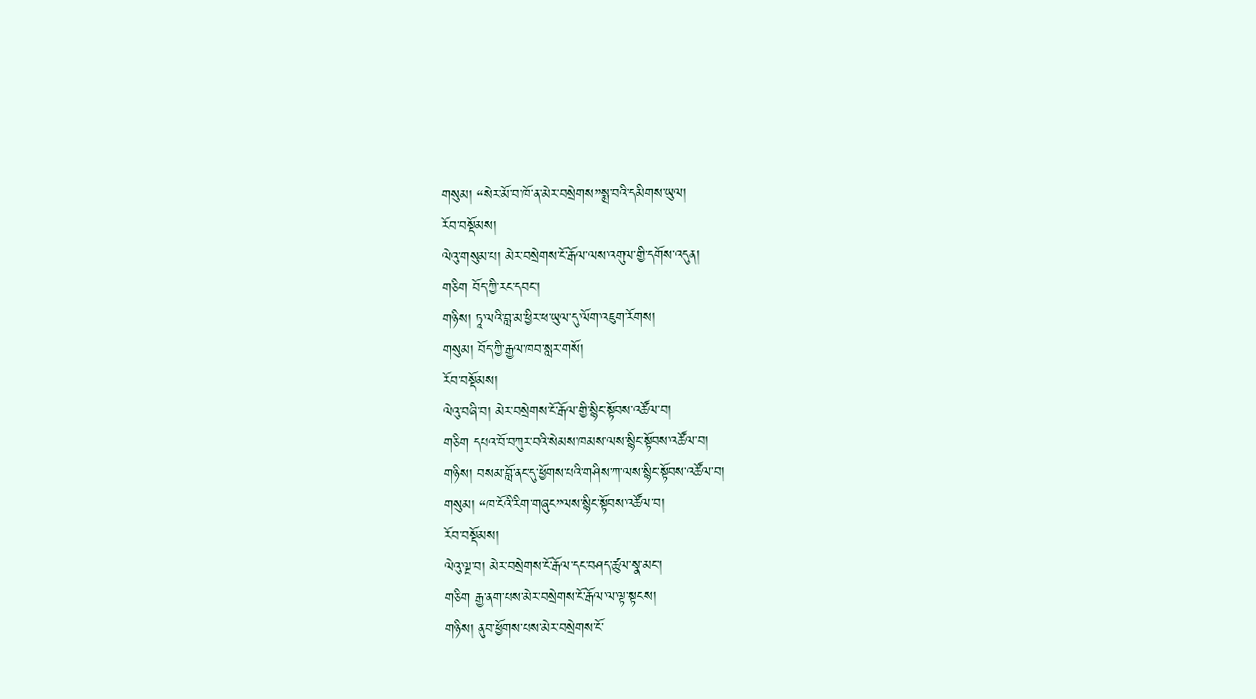གསུམ། “སེར་མོ་བ་ཁོ་ན་མེར་བསྲེགས”སྨྲ་བའི་དམིགས་ཡུལ།
རོབ་བསྡོམས།
ལེའུ་གསུམ་པ། མེར་བསྲེགས་ངོ་རྒོལ་ལས་འགུལ་གྱི་དགོས་འདུན།
གཅིག བོད་ཀྱི་རང་དབང་།
གཉིས། ཏཱ་ལའི་བླ་མ་ཕྱིར་ཕ་ཡུལ་དུ་ལོག་འཇུག་རོགས།
གསུམ། བོད་ཀྱི་རྒྱལ་ཁབ་སླར་གསོ།
རོབ་བསྡོམས།
ལེའུ་བཞི་བ། མེར་བསྲེགས་ངོ་རྒོལ་གྱི་སྙིང་སྟོབས་འཚོལ་བ།
གཅིག དཔའ་བོ་བཀུར་བའི་སེམས་ཁམས་ལས་སྙིང་སྟོབས་འཚོལ་བ།
གཉིས། བསམ་བློ་ནང་དུ་ཕྱོགས་པའི་གཤིས་ཀ་ལས་སྙིང་སྟོབས་འཚོལ་བ།
གསུམ། “ཁ་ངོའི་རིག་གཞུང”ལས་སྙིང་སྟོབས་འཚོལ་བ།
རོབ་བསྡོམས།
ལེའུ་ལྔ་བ། མེར་བསྲེགས་ངོ་རྒོལ་དང་བཤད་ཚུལ་སྣ་མང་།
གཅིག རྒྱ་ནག་པས་མེར་བསྲེགས་ངོ་རྒོལ་ལ་ལྟ་སྟངས།
གཉིས། ནུབ་ཕྱོགས་པས་མེར་བསྲེགས་ངོ་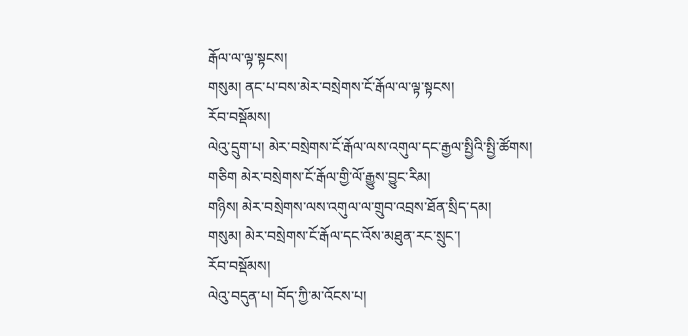རྒོལ་ལ་ལྟ་སྟངས།
གསུམ། ནང་པ་བས་མེར་བསྲེགས་ངོ་རྒོལ་ལ་ལྟ་སྟངས།
རོབ་བསྡོམས།
ལེའུ་དྲུག་པ། མེར་བསྲེགས་ངོ་རྒོལ་ལས་འགུལ་དང་རྒྱལ་སྤྱིའི་སྤྱི་ཚོགས།
གཅིག མེར་བསྲེགས་ངོ་རྒོལ་གྱི་ལོ་རྒྱུས་བྱུང་རིམ།
གཉིས། མེར་བསྲེགས་ལས་འགུལ་ལ་གྲུབ་འབྲས་ཐོན་སྲིད་དམ།
གསུམ། མེར་བསྲེགས་ངོ་རྒོལ་དང་འོས་མཐུན་རང་སྲུང་།
རོབ་བསྡོམས།
ལེའུ་བདུན་པ། བོད་ཀྱི་མ་འོངས་པ།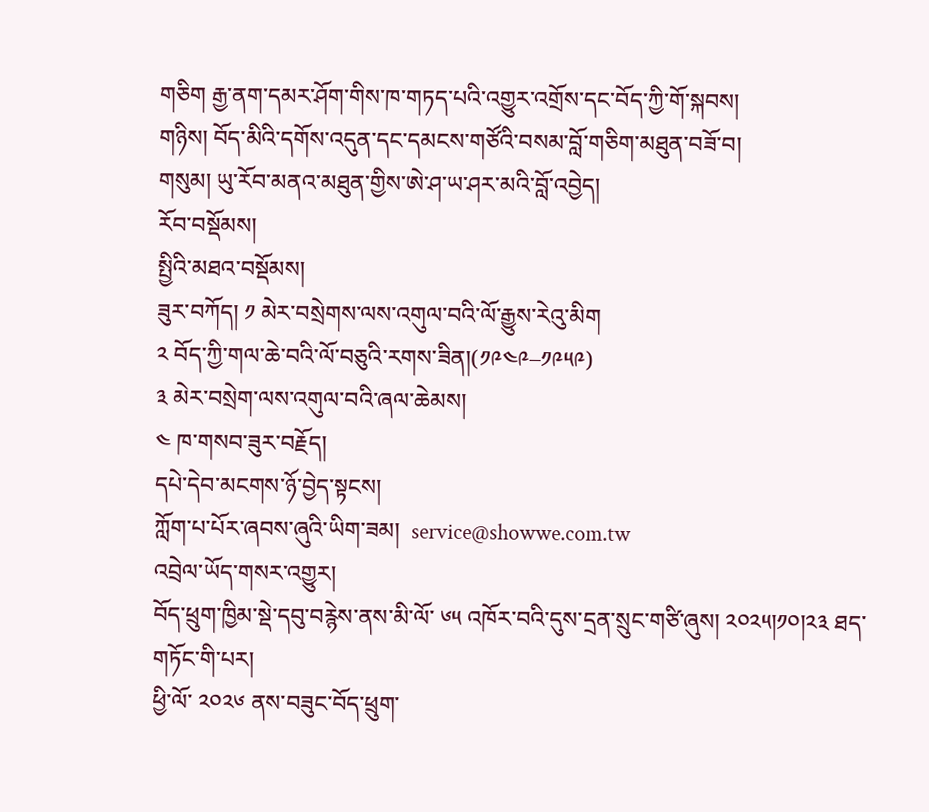གཅིག རྒྱ་ནག་དམར་ཤོག་གིས་ཁ་གཏད་པའི་འགྱུར་འགྲོས་དང་བོད་ཀྱི་གོ་སྐབས།
གཉིས། བོད་མིའི་དགོས་འདུན་དང་དམངས་གཙོའི་བསམ་བློ་གཅིག་མཐུན་བཟོ་བ།
གསུམ། ཡུ་རོབ་མནའ་མཐུན་གྱིས་ཨེ་ཤ་ཡ་ཤར་མའི་བློ་འབྱེད།
རོབ་བསྡོམས།
སྤྱིའི་མཐའ་བསྡོམས།
ཟུར་བཀོད། ༡ མེར་བསྲེགས་ལས་འགུལ་བའི་ལོ་རྒྱུས་རེའུ་མིག
༢ བོད་ཀྱི་གལ་ཆེ་བའི་ལོ་བཅུའི་རགས་ཟིན།(༡༩༤༩–༡༩༥༩)
༣ མེར་བསྲེག་ལས་འགུལ་བའི་ཞལ་ཆེམས།
༤ ཁ་གསབ་ཟུར་བརྗོད།
དཔེ་དེབ་མངགས་ཉོ་བྱེད་སྟངས།
ཀློག་པ་པོར་ཞབས་ཞུའི་ཡིག་ཟམ།  service@showwe.com.tw
འབྲེལ་ཡོད་གསར་འགྱུར།
བོད་ཕྲུག་ཁྱིམ་སྡེ་དབུ་བརྙེས་ནས་མི་ལོ་ ༦༥ འཁོར་བའི་དུས་དྲན་སྲུང་གཙི་ཞུས། ༢༠༢༥།༡༠།༢༣ ཐད་གཏོང་གི་པར།
ཕྱི་ལོ་ ༢༠༢༦ ནས་བཟུང་བོད་ཕྲུག་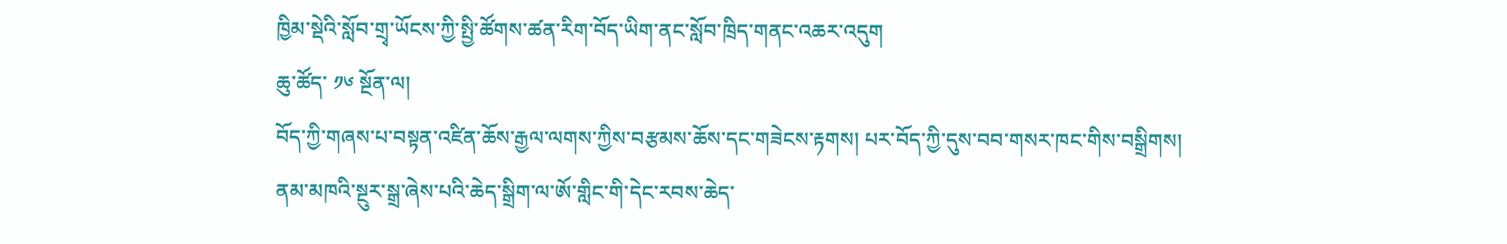ཁྱིམ་སྡེའི་སློབ་གྲྭ་ཡོངས་ཀྱི་སྤྱི་ཚོགས་ཚན་རིག་བོད་ཡིག་ནང་སློབ་ཁྲིད་གནང་འཆར་འདུག
ཆུ་ཚོད་ ༡༦ སྔོན་ལ།
བོད་ཀྱི་གཞས་པ་བསྟན་འཛིན་ཆོས་རྒྱལ་ལགས་ཀྱིས་བརྩམས་ཆོས་དང་གཟེངས་རྟགས། པར་བོད་ཀྱི་དུས་བབ་གསར་ཁང་གིས་བསྒྲིགས།
ནམ་མཁའི་སྔུར་སྒྲ་ཞེས་པའི་ཆེད་སྒྲིག་ལ་ཨོ་གླིང་གི་དེང་རབས་ཆེད་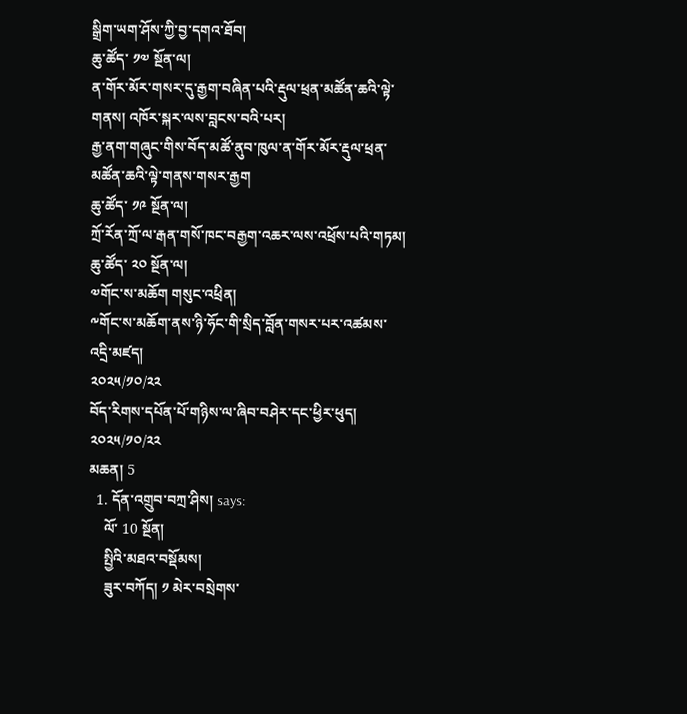སྒྲིག་ཡག་ཤོས་ཀྱི་བྱ་དགའ་ཐོབ།
ཆུ་ཚོད་ ༡༧ སྔོན་ལ།
ན་གོར་མོར་གསར་དུ་རྒྱག་བཞིན་པའི་རྡུལ་ཕྲན་མཚོན་ཆའི་ལྟེ་གནས། འཁོར་སྐར་ལས་བླངས་བའི་པར།
རྒྱ་ནག་གཞུང་གིས་བོད་མཚོ་ནུབ་ཁུལ་ན་གོར་མོར་རྡུལ་ཕྲན་མཚོན་ཆའི་ལྟེ་གནས་གསར་རྒྱག
ཆུ་ཚོད་ ༡༩ སྔོན་ལ།
ཀྲོ་རོན་ཀྲོ་ལ་རྒན་གསོ་ཁང་བརྒྱག་འཆར་ལས་འཕྲོས་པའི་གཏམ།
ཆུ་ཚོད་ ༢༠ སྔོན་ལ།
༧གོང་ས་མཆོག གསུང་འཕྲིན།
༸གོང་ས་མཆོག་ནས་ཉི་ཧོང་གི་སྲིད་བློན་གསར་པར་འཚམས་འདྲི་མཛད།
༢༠༢༥/༡༠/༢༢
བོད་རིགས་དཔོན་པོ་གཉིས་ལ་ཞིབ་བཤེར་དང་ཕྱིར་ཕུད།
༢༠༢༥/༡༠/༢༢
མཆན། 5
  1. དོན་འགྲུབ་བཀྲ་ཤིས། says:
    ལོ་ 10 སྔོན།
    སྤྱིའི་མཐའ་བསྡོམས།
    ཟུར་བཀོད། ༡ མེར་བསྲེགས་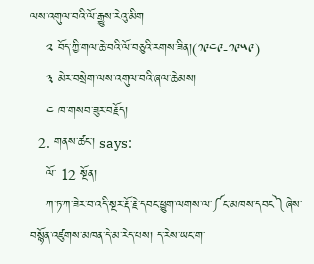ལས་འགུལ་བའི་ལོ་རྒྱུས་རེའུ་མིག
    ༢ བོད་ཀྱི་གལ་ཆེ་བའི་ལོ་བཅུའི་རགས་ཟིན།(༡༩༤༩-༡༩༥༩)
    ༣ མེར་བསྲེག་ལས་འགུལ་བའི་ཞལ་ཆེམས།
    ༤ ཁ་གསབ་ཟུར་བརྗོད།
  2. གནས་ཚང་། says:
    ལོ་ 12 སྔོན།
    ཀ་ཏ་ཀ་ཟེར་བ་འདི་སྔར་རྡོ་རྗེ་དབང་ཕྱུག་ལགས་ལ་༼ང་མཁས་དབང༽ཞེས་བསྙོན་འཛུགས་མཁན་དེ་མ་རེད་པས། ད་རེས་ཡང་ག་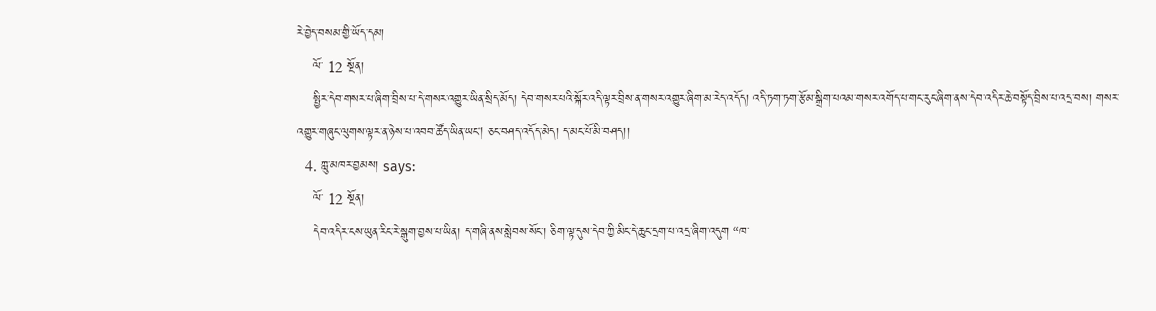རེ་བྱེད་བསམ་གྱི་ཡོད་དམ།
    ལོ་ 12 སྔོན།
    སྤྱིར་དེབ་གསར་པ་ཞིག་བྲིས་པ་དེ་གསར་འགྱུར་ཡིན་སྲིད་མོད། དེབ་གསར་པའི་སྐོར་འདི་ལྟར་བྲིས་ན་གསར་འགྱུར་ཞིག་མ་རེད་འདོད། འདི་ཏག་ཏག་རྩོམ་སྒྲིག་པའམ་གསར་འགོད་པ་གང་རུང་ཞིག་ནས་དེབ་འདིར་ཆེ་བསྟོད་བྲིས་པ་འདྲ་བས། གསར་འགྱུར་གཞུང་ལུགས་ལྟར་ན་ཉེས་པ་འབབ་ཚོད་ཡིན་ཡང། ཅང་བཤད་འདོད་མེད། ད་མང་པོ་མི་བཤད།།
  4. ཀླུ་མཁར་བྱམས། says:
    ལོ་ 12 སྔོན།
    དེབ་འདིར་ངས་ཡུན་རིང་རེ་སྒུག་བྱས་པ་ཡིན། ད་གཞི་ནས་སླེབས་སོང་། ཅིག་ལྟ་དུས་དེབ་ཀྱི་མིང་དེ་ཆུང་དྲག་པ་འདྲ་ཞིག་འདུག “ཁ་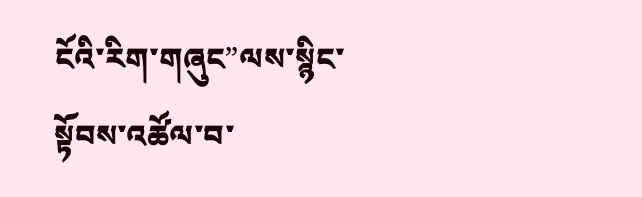ངོའི་རིག་གཞུང”ལས་སྙིང་སྟོབས་འཚོལ་བ་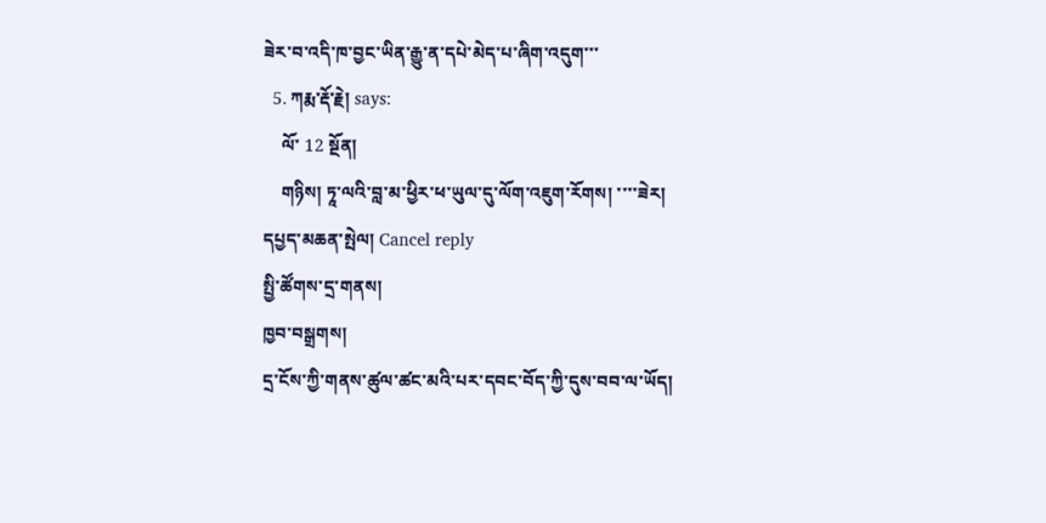ཟེར་བ་འདི་ཁ་བྱང་ཡིན་རྒྱུ་ན་དཔེ་མེད་པ་ཞིག་འདུག་་་
  5. ཀརྨ་རྡོ་རྗེ། says:
    ལོ་ 12 སྔོན།
    གཉིས། ཏཱ་ལའི་བླ་མ་ཕྱིར་ཕ་ཡུལ་དུ་ལོག་འཇུག་རོགས། ་་་་ཟེར།
དཔྱད་མཆན་སྤེལ། Cancel reply
སྤྱི་ཚོགས་དྲ་གནས།
ཁྱབ་བསྒྲགས།
དྲ་ངོས་ཀྱི་གནས་ཚུལ་ཚང་མའི་པར་དབང་བོད་ཀྱི་དུས་བབ་ལ་ཡོད།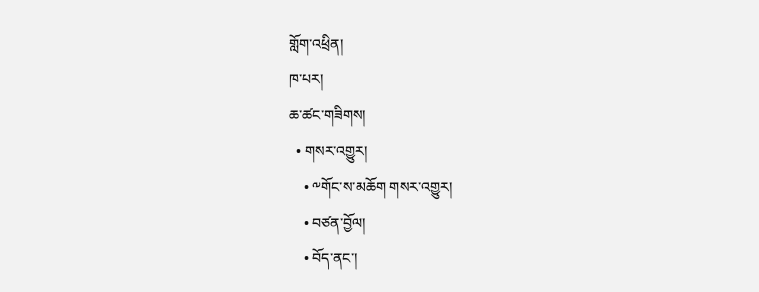གློག་འཕྲིན།
ཁ་པར།
ཆ་ཚང་གཟིགས།
  • གསར་འགྱུར།
    • ༸གོང་ས་མཆོག གསར་འགྱུར།
    • བཙན་བྱོལ།
    • བོད་ནང་།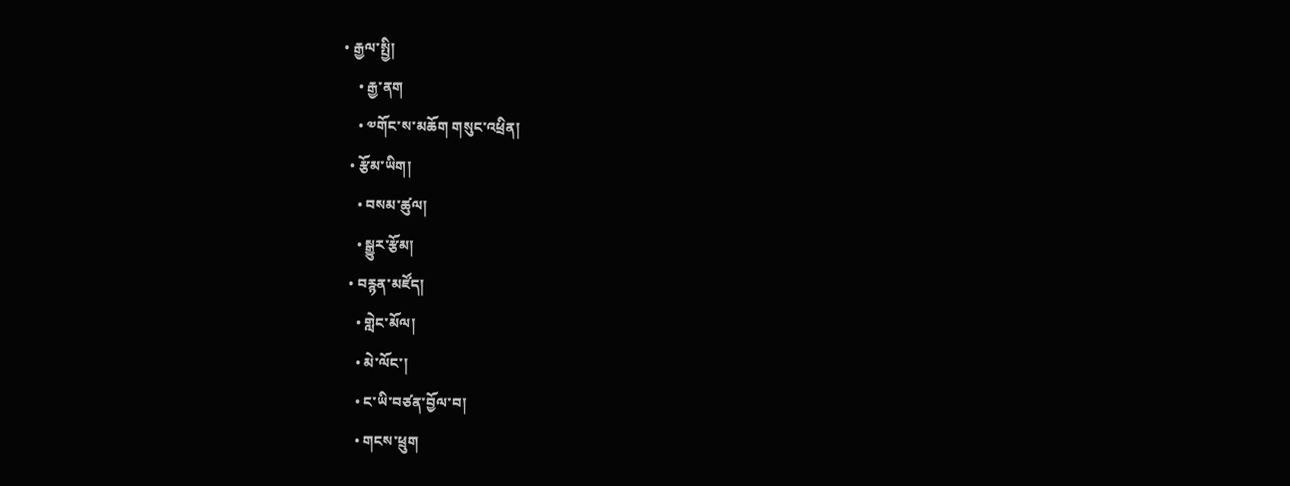• རྒྱལ་སྤྱི།
    • རྒྱ་ནག
    • ༧གོང་ས་མཆོག གསུང་འཕྲིན།
  • རྩོམ་ཡིག།
    • བསམ་ཚུལ།
    • སྒྱུར་རྩོམ།
  • བརྙན་མཛོད།
    • གླེང་མོལ།
    • མེ་ལོང་།
    • ང་ཡི་བཙན་བྱོལ་བ།
    • གངས་ཕྲུག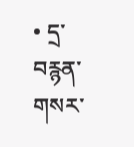• དྲ་བརྙན་གསར་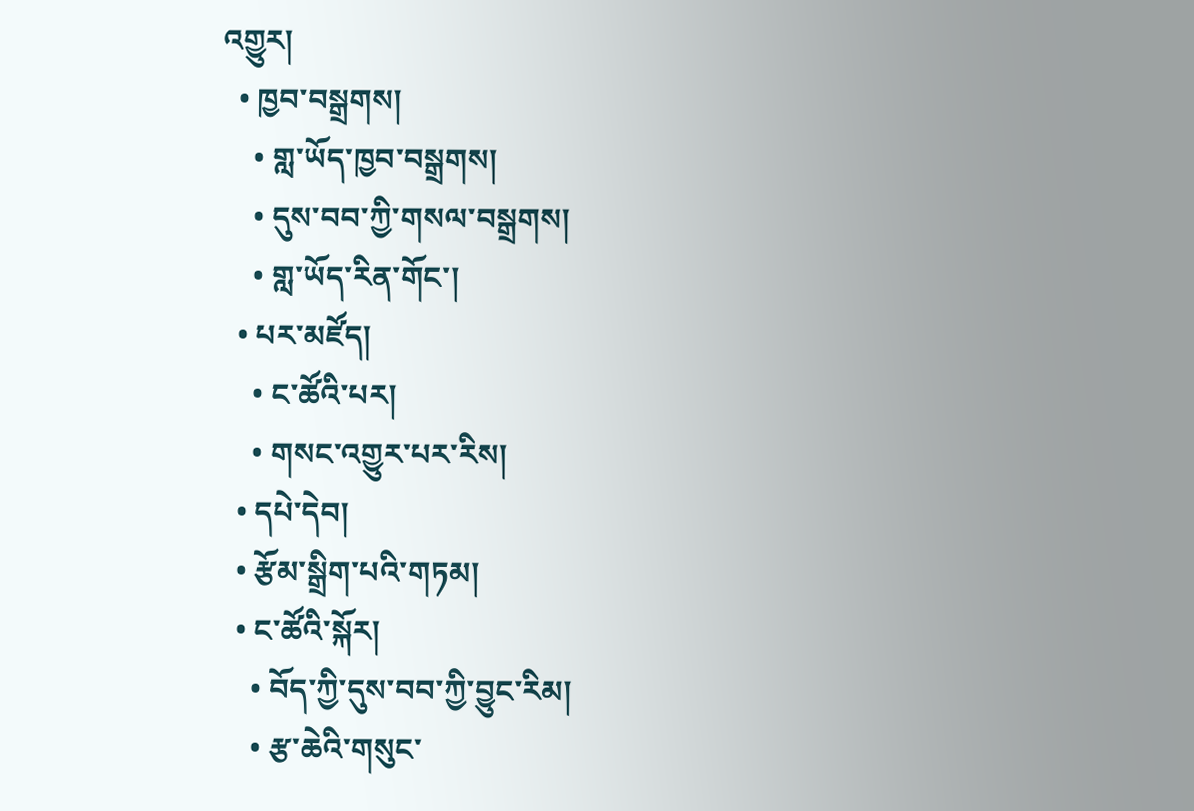འགྱུར།
  • ཁྱབ་བསྒྲགས།
    • གླ་ཡོད་ཁྱབ་བསྒྲགས།
    • དུས་བབ་ཀྱི་གསལ་བསྒྲགས།
    • གླ་ཡོད་རིན་གོང་།
  • པར་མཛོད།
    • ང་ཚོའི་པར།
    • གསང་འགྱུར་པར་རིས།
  • དཔེ་དེབ།
  • རྩོམ་སྒྲིག་པའི་གཏམ།
  • ང་ཚོའི་སྐོར།
    • བོད་ཀྱི་དུས་བབ་ཀྱི་བྱུང་རིམ།
    • རྩ་ཆེའི་གསུང་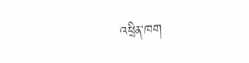འཕྲིན་ཁག